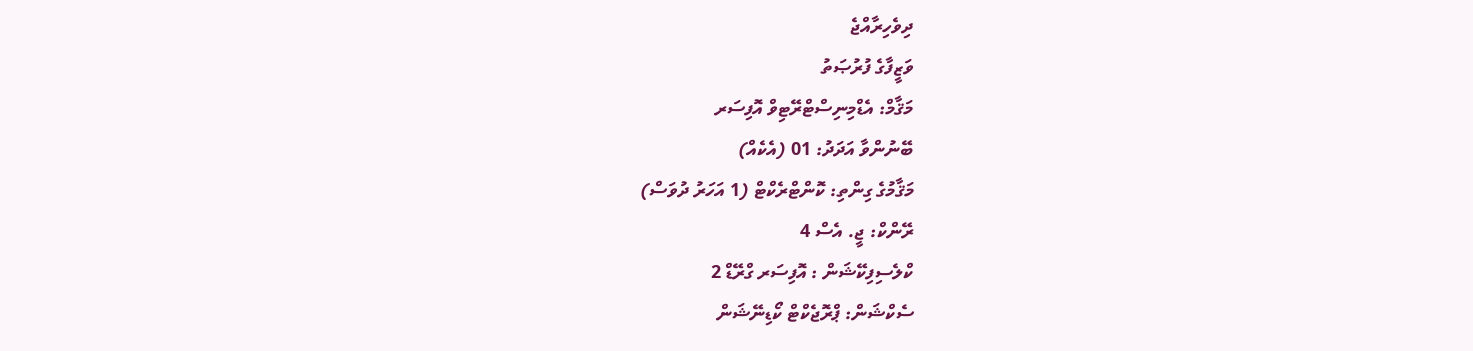ދިވެހިރާއްޖެ
ވަޒީފާގެ ފުރުޞަތު
މަޤާމް: އެޑްމިނިސްޓްރޭޓިވް އޮފިސަރ
ބޭނުންވާ އަދަދު: 01 (އެކެއް)
މަޤާމުގެ ގިންތި: ކޮންޓްރެކްޓް (1 އަހަރު ދުވަސް)
ރޭންކް: ޖީ. އެސް 4
ކްލެސިފިކޭޝަން : އޮފިސަރ ގްރޭޑް 2
ސެކްޝަން: ޕްރޮޖެކްޓް ކޯޑިނޭޝަން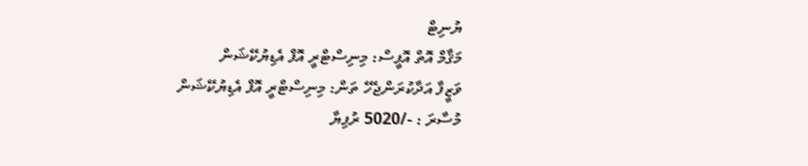ޔުނިޓް
މަޤާމް އޮތް އޮފީސް: މިނިސްޓްރީ އޮފް އެޑިޔުކޭޝަން
ވަޒީފާ އަދާކުރަންޖެހޭ ތަން: މިނިސްޓްރީ އޮފް އެޑިޔުކޭޝަން
މުސާރަ : -/5020 ރުފިޔާ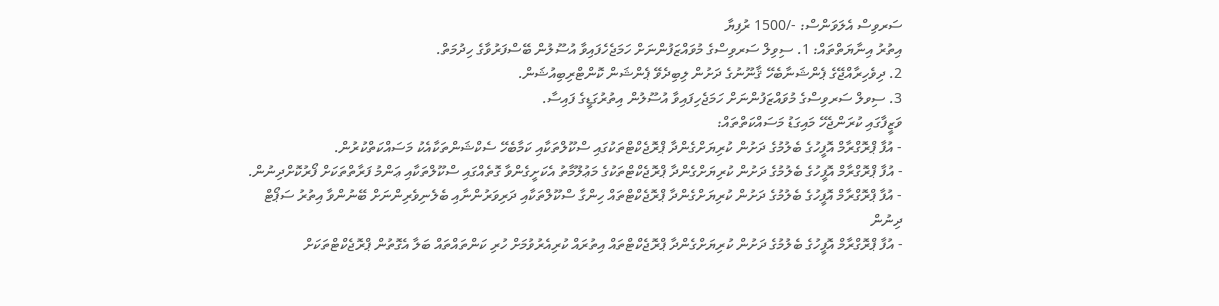ސަރވިސް އެލަވަންސް: -/1500 ރުފިޔާ
އިތުރު އިނާޔަތްތައް: 1. ސިވިލް ސަރވިސްގެ މުވައްޒަފުންނަށް ހަމަޖެހެފައިވާ އުސޫލުން ބޭސްފަރުވާގެ ހިދުމަތް.
2. ދިވެހިރާއްޖޭގެ ޕެންޝަނާބެހޭ ޤާނޫނުގެ ދަށުން ލިބިދެވޭ ޕެންޝަން ކޮންޓްރިބިއުޝަން.
3. ސިވލް ސަރވިސްގެ މުވައްޒަފުންނަށް ހަމަޖެހިފައިވާ އުސޫލުން އިތުރުގަޑީގެ ފައިސާ.
ވަޒީފާގައި ކުރަންޖެހޭ މައިގަޑު މަސައްކަތްތައް:
- އުފާ ޕްރޮގްރާމް އޮފީހުގެ ބެލުމުގެ ދަށުން ކުރިޔަށްގެންދާ ޕްރޮޖެކްޓްތަކުގައި ސްކޫލްތަކާއި ކަމާބެހޭ ސެކްޝަންތަކާއެކު މަސައްކަތްކުރުން.
- އުފާ ޕްރޮގްރާމް އޮފީހުގެ ބެލުމުގެ ދަށުން ކުރިޔަށްގެންދާ ޕްރޮޖެކްޓްތަކުގެ މަޢުލޫމާތު އެކަށީގެންވާ ގޮތެއްގައި ސްކޫލްތަކާއި ޢަންމު ފަރާތްތަކަށް ފޯރުކޮށްދިނުން.
- އުފާ ޕްރޮގްރާމް އޮފީހުގެ ބެލުމުގެ ދަށުން ކުރިޔަށްގެންދާ ޕްރޮޖެކްޓްތައް ހިންގާ ސްކޫލްތަކާއި ދަރިވަރުންނާއި ބެލެނިވެރިންނަށް ބޭނުންވާ އިތުރު ސަޕޯޓް ދިނުން
- އުފާ ޕްރޮގްރާމް އޮފީހުގެ ބެލުމުގެ ދަށުން ކުރިޔަށްގެންދާ ޕްރޮޖެކްޓްތައް އިތުރައް ކުރިއެރުވުމަށް ހުރި ކަންތައްތައް ބަލާ އެގޮތުން ޕްރޮޖެކްޓްތަކަށް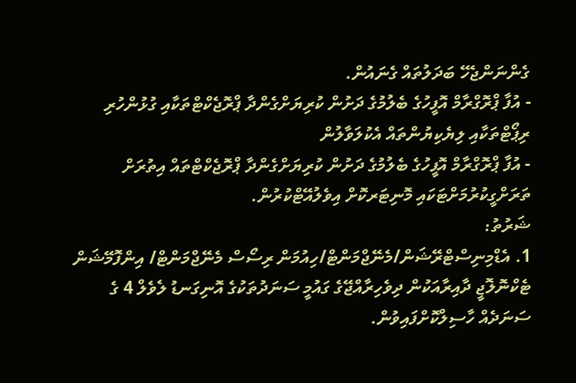ގެންނަންޖެހޭ ބަދަލުތައް ގެނައުން.
- އުފާ ޕްރޮގްރާމް އޮފީހުގެ ބެލުމުގެ ދަށުން ކުރިޔަށްގެންދާ ޕްރޮޖެކްޓްތަކާއި ގުޅުންހުރި ރިޕޯޓްތަކާއި ލިޔެކިޔުންތައް އެކުލަވާލުން
- އުފާ ޕްރޮގްރާމް އޮފީހުގެ ބެލުމުގެ ދަށުން ކުރިޔަށްގެންދާ ޕްރޮޖެކްޓްތައް އިތުރަށް ތަރަށްގީކުރުމަށްޓަކައި މޮނިޓަރކޮށް އިވެލުއޭޓްކުރުން.
ޝަރުތު:
1. އެޑްމިނިސްޓްރޭޝަން/މެނޭޖްމަންޓް/ހިއުމަން ރިސޯސް މެނޭޖްމަންޓް/ އިންފޮމޭޝަން ޓެކްނޮލޮޖީ ދާއިރާއަކުން ދިވެހިރާއްޖޭގެ ގައުމީ ސަނަދުތަކުގެ އޮނިގަނޑު ލެވެލް 4 ގެ ސަނަދެއް ހާސިލްކޮށްފައިވުން.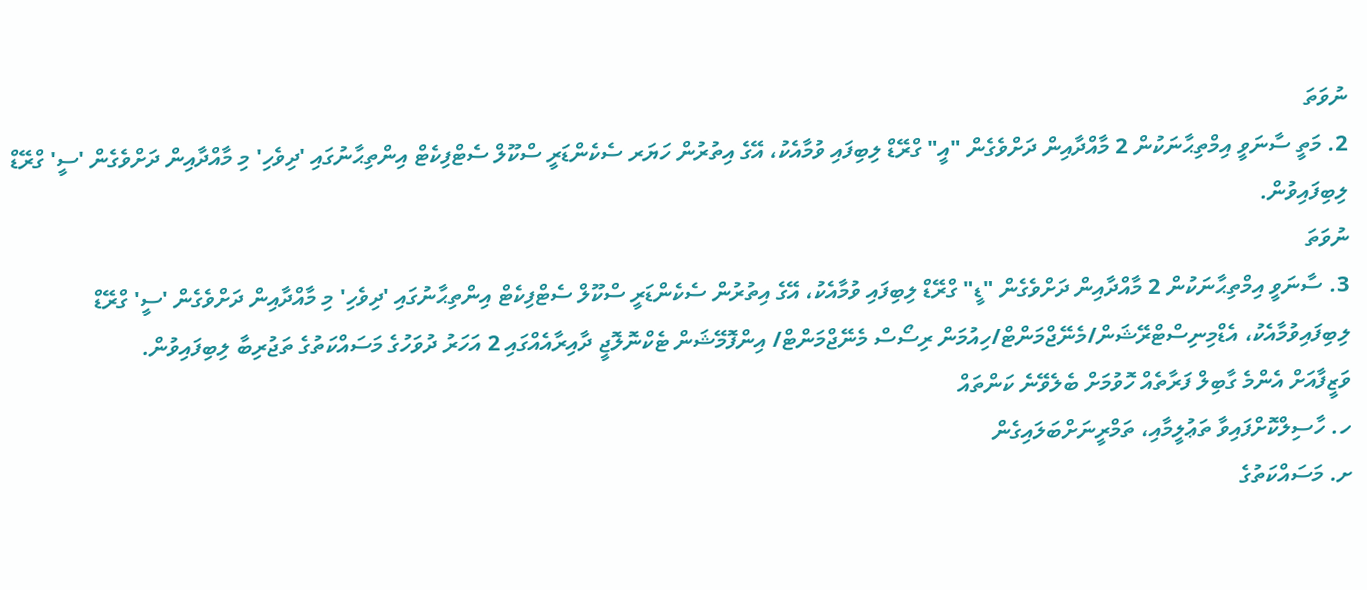ނުވަތަ
2. މަތީ ސާނަވީ އިމްތިޙާނަކުން 2 މާއްދާއިން ދަށްވެގެން "އީ" ގްރޭޑް ލިބިފައި ވުމާއެކު، އޭގެ އިތުރުން ހަޔަރ ސެކެންޑަރީ ސްކޫލް ސެޓްފިކެޓް އިންތިޙާނުގައި 'ދިވެހި' މި މާއްދާއިން ދަށްވެގެން 'ސީ' ގްރޭޑް ލިބިފައިވުން.
ނުވަތަ
3. ސާނަވީ އިމްތިޙާނަކުން 2 މާއްދާއިން ދަށްވެގެން "ޑީ" ގްރޭޑް ލިބިފައި ވުމާއެކު، އޭގެ އިތުރުން ސެކެންޑަރީ ސްކޫލް ސެޓްފިކެޓް އިންތިޙާނުގައި 'ދިވެހި' މި މާއްދާއިން ދަށްވެގެން 'ސީ' ގްރޭޑް ލިބިފައިވުމާއެކު، އެޑްމިނިސްޓްރޭޝަން/މެނޭޖްމަންޓް/ހިއުމަން ރިސޯސް މެނޭޖްމަންޓް/ އިންފޮމޭޝަން ޓެކްނޮލޮޖީ ދާއިރާއެއްގައި 2 އަހަރު ދުވަހުގެ މަސައްކަތުގެ ތަޖުރިބާ ލިބިފައިވުން.
ވަޒީފާއަށް އެންމެ ގާބިލް ފަރާތެއް ހޮވުމަށް ބެލެވޭނެ ކަންތައް
ހ. ހާސިލްކޮށްފައިވާ ތަޢުލީމާއި، ތަމްރީނަށްބަލައިގެން
ށ. މަސައްކަތުގެ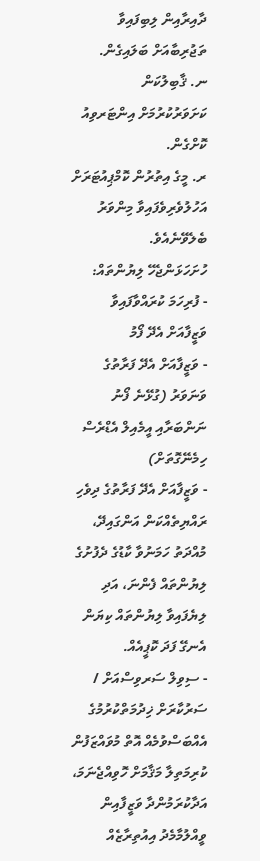ދާއިރާއިން ލިބިފައިވާ ތަޖުރިބާއަށް ބަލައިގެން.
ނ. ޤާބިލުކަން ކަށަވަރުކުރުމަށް އިންޓަރވިއު ކޮށްގެން.
ރ. މީގެ އިތުރުން ކޮމްޕިއުޓަރަށް އަހުލުވެރިވެފައިވާ މިންވަރު ބެލެވޭނެއެވެ.
ހުށަހަޅަންޖެހޭ ލިޔުންތައް:
- ފުރިހަމަ ކުރައްވާފައިވާ ވަޒީފާއަށް އެދޭ ފޯމު
- ވަޒީފާއަށް އެދޭ ފަރާތުގެ ވަނަވަރު (ގުޅޭނެ ފޯނު ނަންބަރާއި އީމެއިލް އެޑްރެސް ހިމެނޭގޮތަށް)
- ވަޒީފާއަށް އެދޭ ފަރާތުގެ ދިވެހި ރައްޔިތެއްކަން އަންގައިދޭ، މުއްދަތު ހަމަނުވާ ކާޑުގެ ދެފުށުގެ ލިޔުންތައް ފެންނަ، އަދި ލިޔެފައިވާ ލިޔުންތައް ކިޔަން އެނގޭ ފަދަ ކޮޕީއެއް.
- ސިވިލް ސަރވިސްއަށް / ސަރުކާރަށް ޚިދުމަތްކުރުމުގެ އެއްބަސްވުމެއް އޮތް މުވައްޒަފުން ކުރިމަތިލާ މަޤާމަށް ހޮވިއްޖެނަމަ، އަދާކުރަމުންދާ ވަޒީފާއިން ވީއްލުމާމެދު އިއުތިރާޒެއް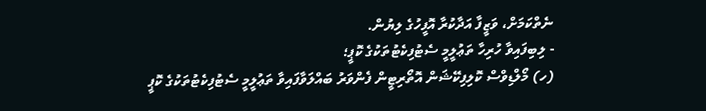ނެތްކަމަށް، ވަޒީފާ އަދާކުރާ އޮފީހުގެ ލިޔުން.
- ލިބިފައިވާ ހުރިހާ ތަޢުލީމީ ސެޓުފިކެޓުތަކުގެ ކޮޕީ؛
(ހ) މޯލްޑިވްސް ކޮލިފިކޭޝަން އޮތޯރިޓީން ފެންވަރު ބައްލަވާފައިވާ ތަޢުލީމީ ސެޓުފިކެޓުތަކުގެ ކޮޕީ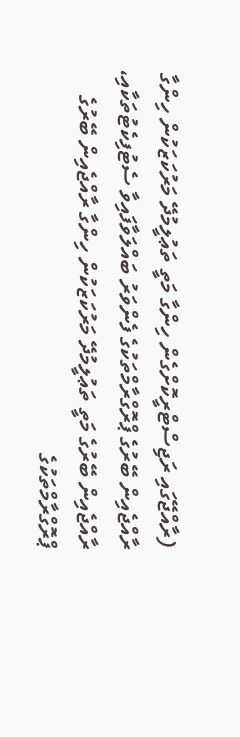(ރާއްޖޭގައި ރަޖިސްޓްރީކޮށްގެން ހިންގާ މަތީ ތަޢުލީމުދޭ މަރުކަޒަކުން ހިންގާ ރާއްޖެއިން ބޭރުގެ ޕްރޮގްރާމްތަކުގެ ފެންވަރު ބައްލަވާފައިވާ ސެޓުފިކެޓުތަކާއި، ރާއްޖެއިން ބޭރުގެ މަތީ ތަޢުލީމުދޭ މަރުކަޒަކުން ހިންގާ ރާއްޖެއިން ބޭރުގެ ޕްރޮގްރާމްތަކުގެ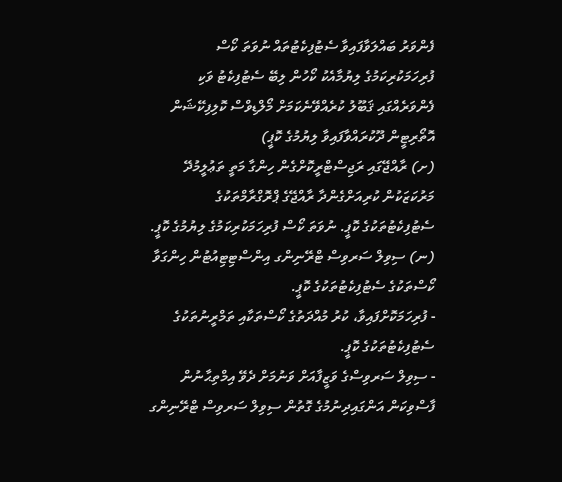ފެންވަރު ބައްލަވާފައިވާ ސެޓުފިކެޓުތައް ނުވަތަ ކޯސް ފުރިހަމަކުރިކަމުގެ ލިޔުމާއެކު ކޯހުން ލިބޭ ސެޓުފިކެޓު ވަކި ފެންވަރެއްގައި ޤަބޫލު ކުރެއްވޭނެކަމަށް މޯލްޑިވްސް ކޮލިފިކޭޝަން އޮތޯރިޓީން ދޫކުރައްވާފައިވާ ލިޔުމުގެ ކޮޕީ)
(ށ) ރާއްޖޭގައި ރަޖިސްޓްރީކޮށްގެން ހިންގާ މަތީ ތަޢުލީމުދޭ މަރުކަޒަކުން ކުރިއަށްގެންދާ ރާއްޖޭގެ ޕްރޮގްރާމްތަކުގެ ސެޓުފިކެޓުތަކުގެ ކޮޕީ. ނުވަތަ ކޯސް ފުރިހަމަކުރިކަމުގެ ލިޔުމުގެ ކޮޕީ.
(ނ) ސިވިލް ސަރވިސް ޓްރޭނިންގ އިންސްޓިޓިއުޓުން ހިންގަވާ ކޯސްތަކުގެ ސެޓުފިކެޓުތަކުގެ ކޮޕީ.
- ފުރިހަމަކޮށްފައިވާ، ކުރު މުއްދަތުގެ ކޯސްތަކާއި ތަމްރީނުތަކުގެ ސެޓުފިކެޓުތަކުގެ ކޮޕީ.
- ސިވިލް ސަރވިސްގެ ވަޒީފާއަށް ވަނުމަށް ދެވޭ އިމްތިޙާނުން ފާސްވިކަން އަންގައިދިނުމުގެ ގޮތުން ސިވިލް ސަރވިސް ޓްރޭނިންގ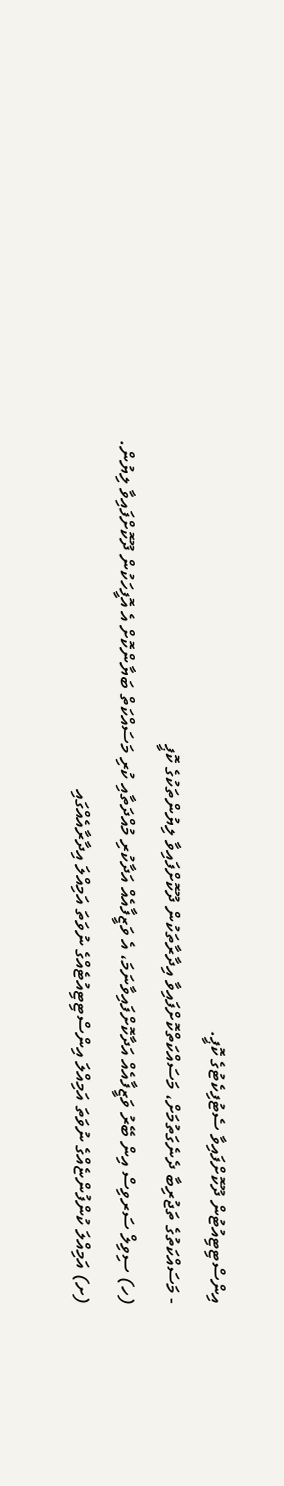އިންސްޓިޓިއުޓުން ދޫކޮށްފައިވާ ސެޓުފިކެޓުގެ ކޮޕީ.
- މަސައްކަތުގެ ތަޖުރިބާ ދެނެގަތުމަށް، މަސައްކަތްކޮށްފައިވާ އިދާރާތަކުން ދޫކޮށްފައިވާ ލިޔުންތަކުގެ ކޮޕީ
(ހ) ސިވިލް ސަރވިސް އިން ބޭރު ވަޒީފާއެއް އަދާކޮށްފައިވާނަމަ، އެ ވަޒީފާއެއް އަދާކުރި މުއްދަތާއި ކުރި މަސައްކަތް ބަޔާންކޮށް އެ އޮފީހަކުން ދޫކޮށްފައިވާ ލިޔުން.
(ށ) އަމިއްލަ ކުންފުންޏެއްގެ ނުވަތަ އަމިއްލަ އިންސްޓިޓިއުޓެއްގެ ނުވަތަ އަމިއްލަ އިދާރާއެއްގައި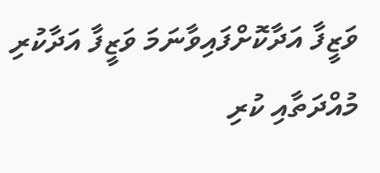ވަޒީފާ އަދާކޮށްފައިވާނަމަ ވަޒީފާ އަދާކުރި މުއްދަތާއި ކުރި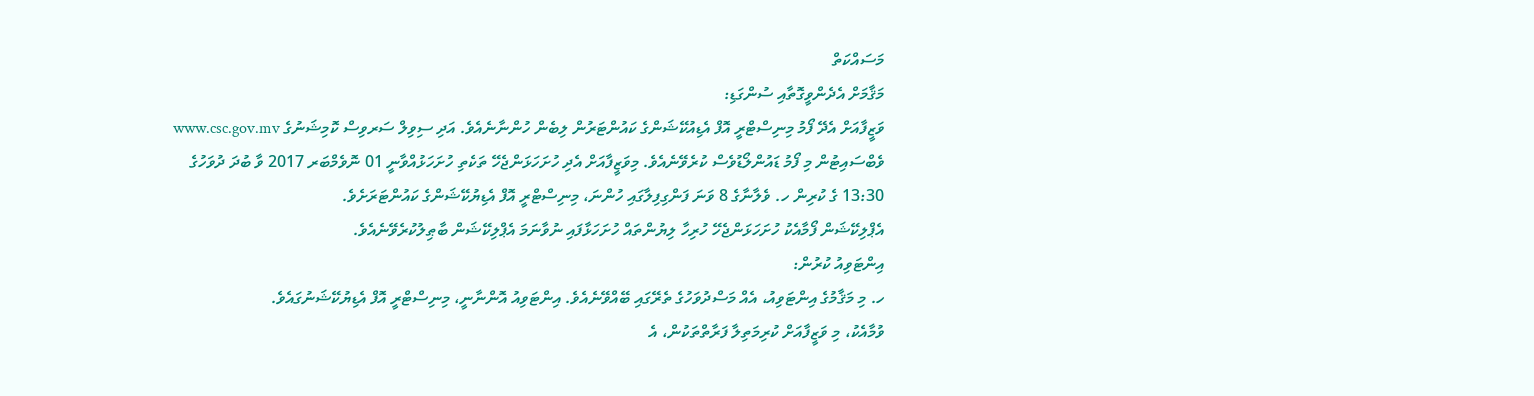މަސައްކަތް
މަޤާމަށް އެދެންވީގޮތާއި ސުންގަޑި:
ވަޒީފާއަށް އެދޭ ފޯމު މިނިސްޓްރީ އޮފް އެޑިއުކޭޝަންގެ ކައުންޓަރުން ލިބެން ހުންނާނެއެވެ. އަދި ސިވިލް ސަރވިސް ކޮމިޝަނުގެ www.csc.gov.mv ވެބްސައިޓުން މި ފޯމު ޑައުންލޯޑުވެސް ކުރެވޭނެއެވެ. މިވަޒީފާއަށް އެދި ހުށަހަޅަންޖެހޭ ތަކެތި ހުށަހަޅުއްވާނީ 01 ނޮވެމްބަރ 2017 ވާ ބުދަ ދުވަހުގެ 13:30 ގެ ކުރިން ހ. ވެލާނާގެ 8 ވަނަ ފަންގިފިލާގައި ހުންނަ، މިނިސްޓްރީ އޮފް އެޑިޔުކޭޝަންގެ ކައުންޓަރަށެވެ.
އެޕްލިކޭޝަން ފޯމާއެކު ހުށަހަޅަންޖެހޭ ހުރިހާ ލިޔުންތައް ހުށަހަޅާފައި ނުވާނަމަ އެޕްލިކޭޝަން ބާޠިލުކުރެވޭނެއެވެ.
އިންޓަވިއު ކުރުން:
ހ. މި މަޤާމުގެ އިންޓަވިއު، އެއް މަސްދުވަހުގެ ތެރޭގައި ބޭއްވޭނެއެވެ. އިންޓަވިއު އޮންނާނީ، މިނިސްޓްރީ އޮފް އެޑިޔުކޭޝަނުގައެވެ.
ވުމާއެކު، މި ވަޒީފާއަށް ކުރިމަތިލާ ފަރާތްތަކުން، އެ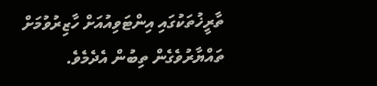ތާރީޚުތަކުގައި އިންޓަވިއުއަށް ހާޒިރުވުމަށް ތައްޔާރުވެގެން ތިބުން އެދެމެވެ.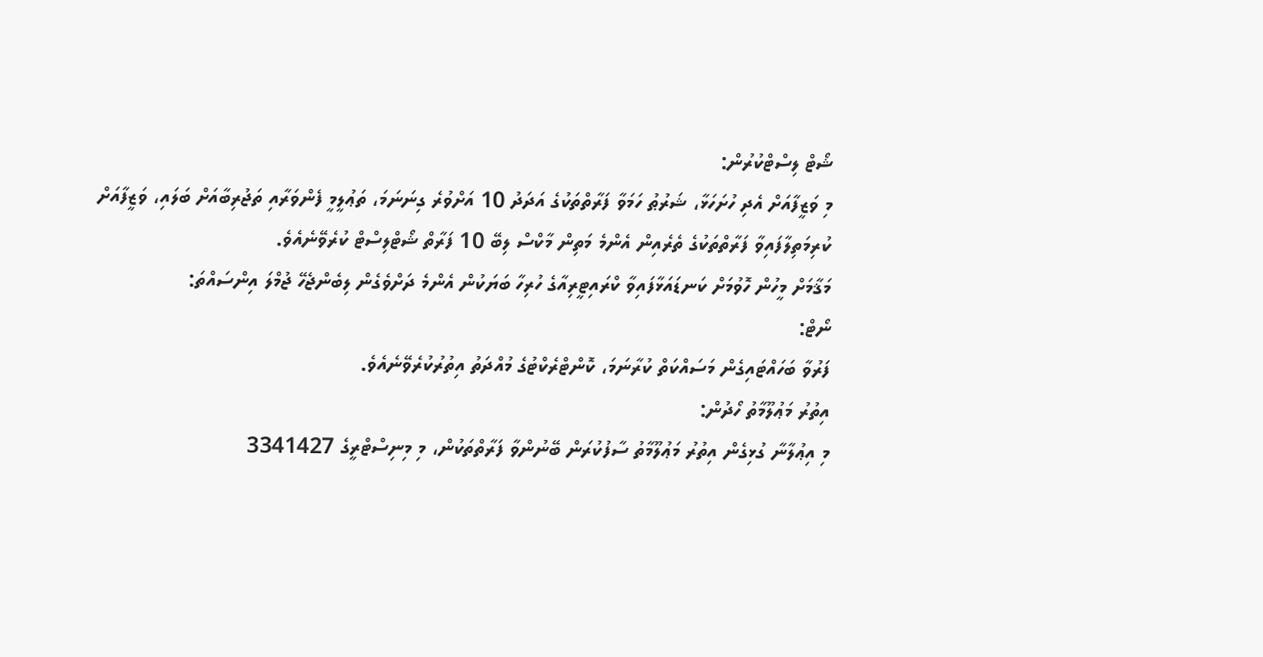ޝޯޓް ލިސްޓްކުރުން:
މި ވަޒީފާއަށް އެދި ހުށަހަޅާ، ޝަރުޠު ހަމަވާ ފަރާތްތަކުގެ އަދަދު 10 އަށްވުރެ ގިނަނަމަ، ތަޢުލީމީ ފެންވަރާއި ތަޖުރިބާއަށް ބަލައި، ވަޒީފާއަށް ކުރިމަތިލާފައިވާ ފަރާތްތަކުގެ ތެރެއިން އެންމެ މަތިން މާކްސް ލިބޭ 10 ފަރާތް ޝޯޓްލިސްޓް ކުރެވޭނެއެވެ.
މަޤާމަށް މީހުން ހޮވުމަށް ކަނޑައަޅާފައިވާ ކްރައިޓީރިއާގެ ހުރިހާ ބަޔަކުން އެންމެ ދަށްވެގެން ލިބެންޖެހޭ ޖުމްލަ އިންސައްތަ:
ނޯޓް:
ފަރުވާ ބަހައްޓައިގެން މަސައްކަތް ކުރާނަމަ، ކޮންޓްރެކްޓުގެ މުއްދަތު އިތުރުކުރެވޭނެއެވެ.
އިތުރު މަޢުލޫމާތު ހޯދުން:
މި އިޢުލާނާ ގުޅިގެން އިތުރު މަޢުލޫމާތު ސާފުކުރަން ބޭނުންވާ ފަރާތްތަކުން، މި މިނިސްޓްރީގެ 3341427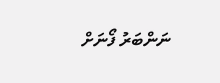ނަންބަރު ފޯނަށް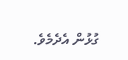ގުޅުން އެދެމެވެ.